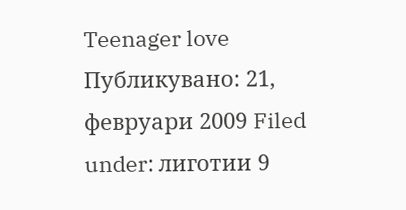Teenager love
Публикувано: 21, февруари 2009 Filed under: лиготии 9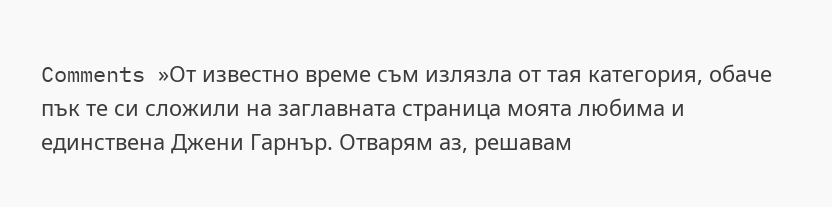Comments »От известно време съм излязла от тая категория, обаче пък те си сложили на заглавната страница моята любима и единствена Джени Гарнър. Отварям аз, решавам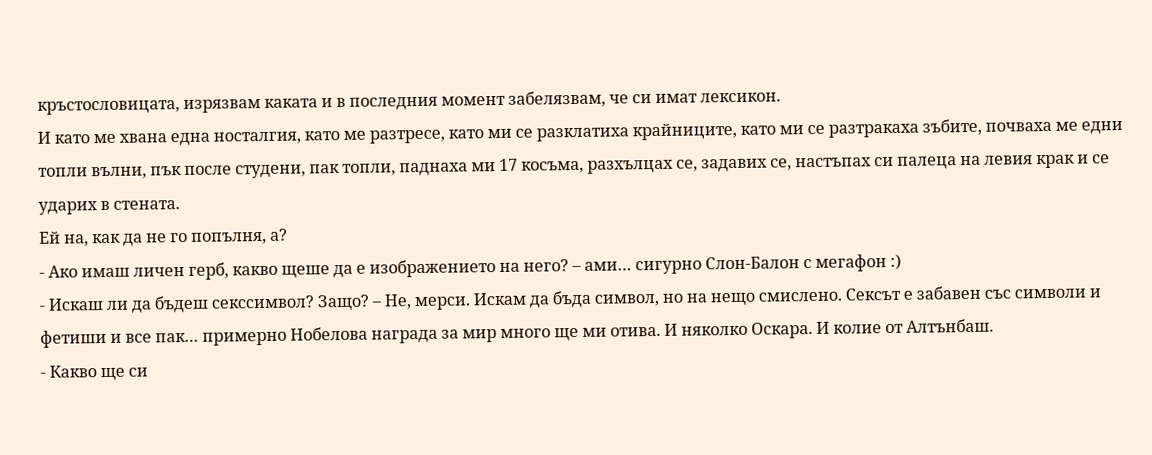кръстословицата, изрязвам каката и в последния момент забелязвам, че си имат лексикон.
И като ме хвана една носталгия, като ме разтресе, като ми се разклатиха крайниците, като ми се разтракаха зъбите, почваха ме едни топли вълни, пък после студени, пак топли, паднаха ми 17 косъма, разхълцах се, задавих се, настъпах си палеца на левия крак и се ударих в стената.
Ей на, как да не го попълня, а?
- Ако имаш личен герб, какво щеше да е изображението на него? – ами… сигурно Слон-Балон с мегафон :)
- Искаш ли да бъдеш секссимвол? Защо? – Не, мерси. Искам да бъда символ, но на нещо смислено. Сексът е забавен със символи и фетиши и все пак… примерно Нобелова награда за мир много ще ми отива. И няколко Оскара. И колие от Алтънбаш.
- Какво ще си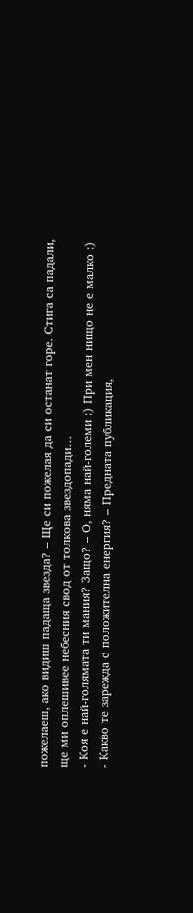пожелаеш, ако видиш падаща звезда? – Ще си пожелая да си останат горе. Стига са падали, ще ми оплешивее небесния свод от толкова звездопади…
- Коя е най-голямата ти мания? Защо? – О, няма най-големи :) При мен нищо не е малко :)
- Какво те зарежда с положителна енергия? – Предната публикация,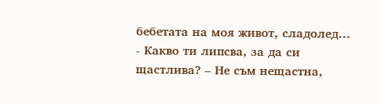бебетата на моя живот, сладолед…
- Какво ти липсва, за да си щастлива? – Не съм нещастна,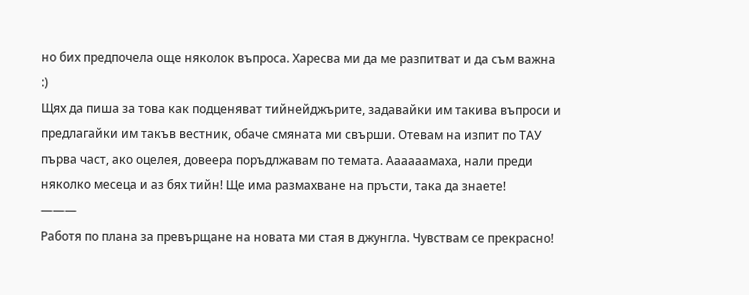но бих предпочела още няколок въпроса. Харесва ми да ме разпитват и да съм важна :)
Щях да пиша за това как подценяват тийнейджърите, задавайки им такива въпроси и предлагайки им такъв вестник, обаче смяната ми свърши. Отевам на изпит по ТАУ първа част, ако оцелея, довеера поръдлжавам по темата. Аааааамаха, нали преди няколко месеца и аз бях тийн! Ще има размахване на пръсти, така да знаете!
———
Работя по плана за превърщане на новата ми стая в джунгла. Чувствам се прекрасно!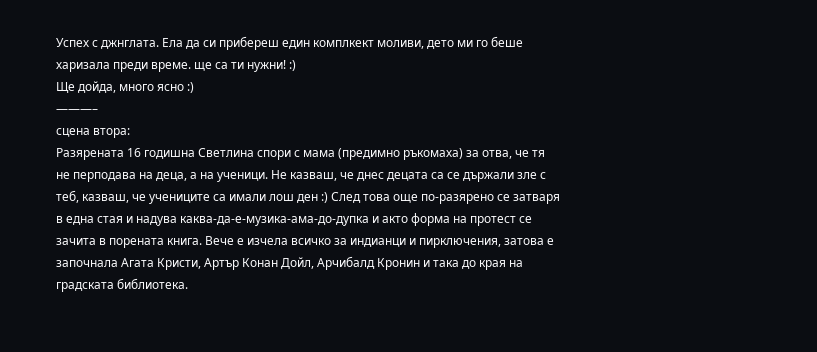Успех с джнглата. Ела да си прибереш един комплкект моливи, дето ми го беше харизала преди време. ще са ти нужни! :)
Ще дойда, много ясно :)
———–
сцена втора:
Разярената 16 годишна Светлина спори с мама (предимно ръкомаха) за отва, че тя не перподава на деца, а на ученици. Не казваш, че днес децата са се държали зле с теб, казваш, че учениците са имали лош ден :) След това още по-разярено се затваря в една стая и надува каква-да-е-музика-ама-до-дупка и акто форма на протест се зачита в порената книга. Вече е изчела всичко за индианци и пирключения, затова е започнала Агата Кристи, Артър Конан Дойл, Арчибалд Кронин и така до края на градската библиотека.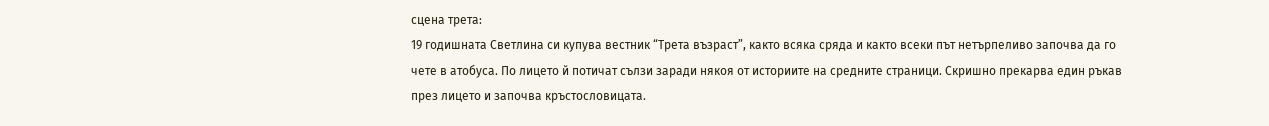сцена трета:
19 годишната Светлина си купува вестник “Трета възраст”, както всяка сряда и както всеки път нетърпеливо започва да го чете в атобуса. По лицето й потичат сълзи заради някоя от историите на средните страници. Скришно прекарва един ръкав през лицето и започва кръстословицата.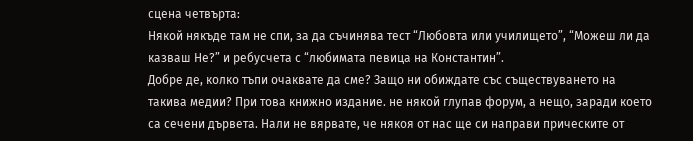сцена четвърта:
Някой някъде там не спи, за да съчинява тест “Любовта или училището”, “Можеш ли да казваш Не?” и ребусчета с “любимата певица на Константин”.
Добре де, колко тъпи очаквате да сме? Защо ни обиждате със съществуването на такива медии? При това книжно издание. не някой глупав форум, а нещо, заради което са сечени дървета. Нали не вярвате, че някоя от нас ще си направи прическите от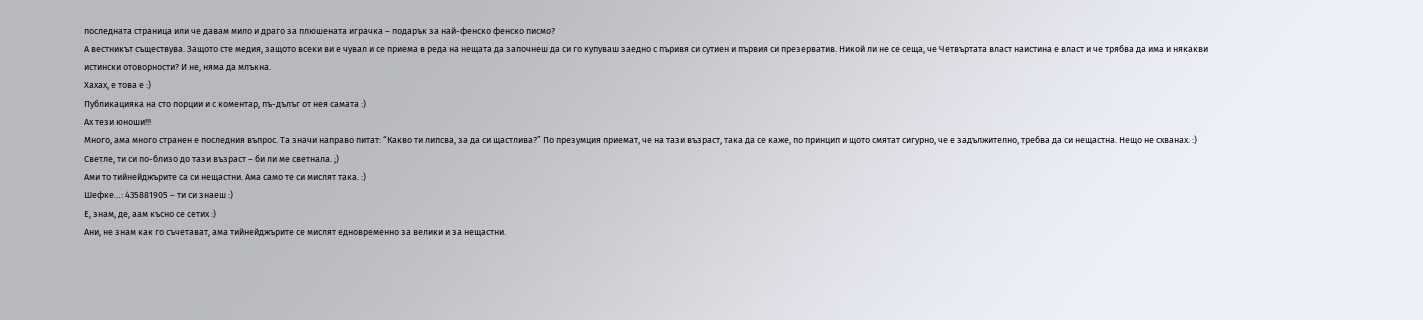последната страница или че давам мило и драго за плюшената играчка – подарък за най-фенско фенско писмо?
А вестникът съществува. Защото сте медия, защото всеки ви е чувал и се приема в реда на нещата да започнеш да си го купуваш заедно с пъривя си сутиен и първия си презерватив. Никой ли не се сеща, че Четвъртата власт наистина е власт и че трябва да има и някакви истински отоворности? И не, няма да млъкна.
Хахах, е това е :)
Публикацияка на сто порции и с коментар, пъ-дълъг от нея самата :)
Ах тези юноши!!!
Много, ама много странен е последния въпрос. Та значи направо питат: “Какво ти липсва, за да си щастлива?” По презумция приемат, че на тази възраст, така да се каже, по принцип и щото смятат сигурно, че е задължително, требва да си нещастна. Нещо не схванах. :) Светле, ти си по-близо до тази възраст – би ли ме светнала. ;)
Ами то тийнейджърите са си нещастни. Ама само те си мислят така. :)
Шефке…: 435881905 – ти си знаеш :)
Е, знам, де, аам късно се сетих :)
Ани, не знам как го съчетават, ама тийнейджърите се мислят едновременно за велики и за нещастни.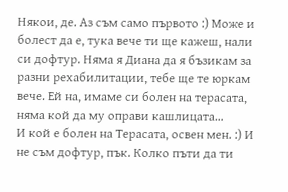Някои, де. Аз съм само първото :) Може и болест да е, тука вече ти ще кажеш, нали си дофтур. Няма я Диана да я бъзикам за разни рехабилитации, тебе ще те юркам вече. Ей на, имаме си болен на терасата, няма кой да му оправи кашлицата…
И кой е болен на Терасата, освен мен. :) И не съм дофтур, пък. Колко пъти да ти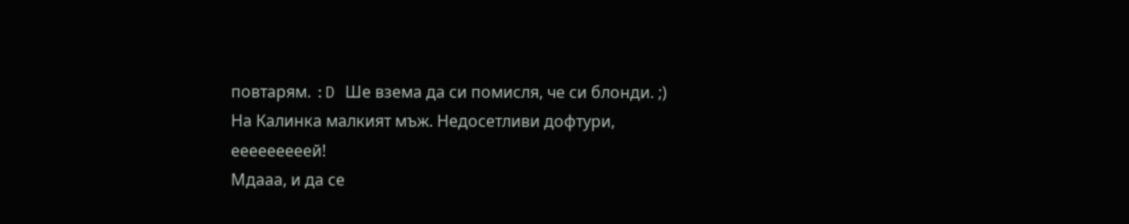повтарям. :D Ше взема да си помисля, че си блонди. ;)
На Калинка малкият мъж. Недосетливи дофтури, ееееееееей!
Мдааа, и да се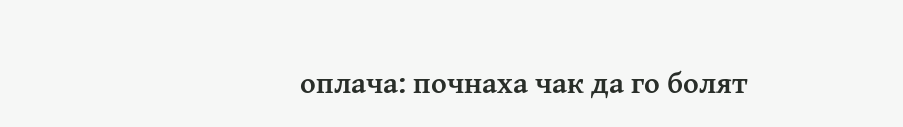оплача: почнаха чак да го болят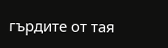гърдите от тая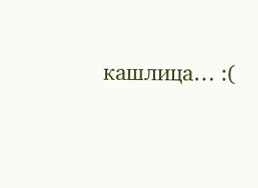кашлица… :(